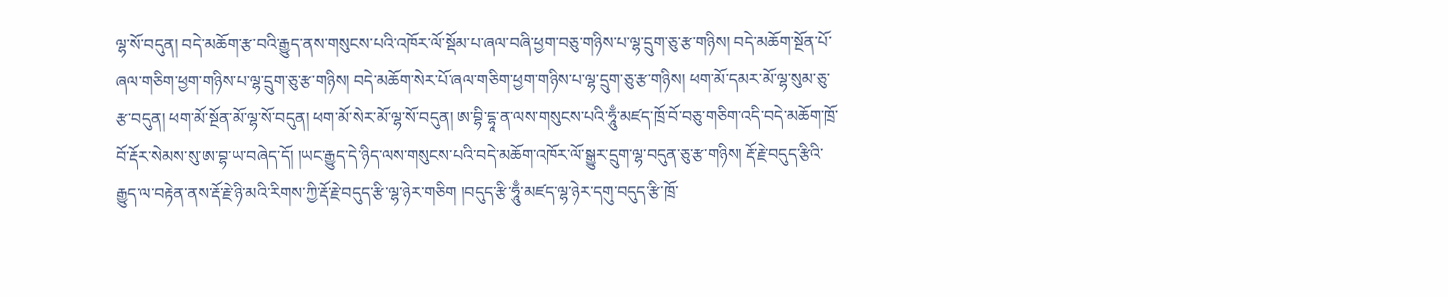ལྷ་སོ་བདུན། བདེ་མཆོག་རྩ་བའི་རྒྱུད་ནས་གསུངས་པའི་འཁོར་ལོ་སྡོམ་པ་ཞལ་བཞི་ཕྱག་བཅུ་གཉིས་པ་ལྷ་དྲུག་ཅུ་རྩ་གཉིས། བདེ་མཆོག་སྔོན་པོ་ཞལ་གཅིག་ཕྱག་གཉིས་པ་ལྷ་དྲུག་ཅུ་རྩ་གཉིས། བདེ་མཆོག་སེར་པོ་ཞལ་གཅིག་ཕྱག་གཉིས་པ་ལྷ་དྲུག་ཅུ་རྩ་གཉིས། ཕག་མོ་དམར་མོ་ལྷ་སུམ་ཅུ་རྩ་བདུན། ཕག་མོ་སྔོན་མོ་ལྷ་སོ་བདུན། ཕག་མོ་སེར་མོ་ལྷ་སོ་བདུན། ཨ་བྷི་དྷཱ་ན་ལས་གསུངས་པའི་ཧཱུྃ་མཛད་ཁྲོ་བོ་བཅུ་གཅིག་འདི་བདེ་མཆོག་ཁྲོ་བོ་རྡོར་སེམས་སུ་ཨ་བྷ་ཡ་བཞེད་དོ། །ཡང་རྒྱུད་དེ་ཉིད་ལས་གསུངས་པའི་བདེ་མཆོག་འཁོར་ལོ་སྒྱུར་དྲུག་ལྷ་བདུན་ཅུ་རྩ་གཉིས། རྡོ་རྗེ་བདུད་རྩིའི་རྒྱུད་ལ་བརྟེན་ནས་རྡོ་རྗེ་ཉི་མའི་རིགས་ཀྱི་རྡོ་རྗེ་བདུད་རྩི་ལྷ་ཉེར་གཅིག །བདུད་རྩི་ཧཱུྃ་མཛད་ལྷ་ཉེར་དགུ་བདུད་རྩི་ཁྲོ་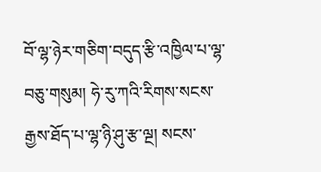བོ་ལྷ་ཉེར་གཅིག་བདུད་རྩི་འཁྱིལ་པ་ལྷ་བཅུ་གསུམ། ཧེ་རུ་ཀའི་རིགས་སངས་རྒྱས་ཐོད་པ་ལྷ་ཉི་ཤུ་རྩ་ལྔ། སངས་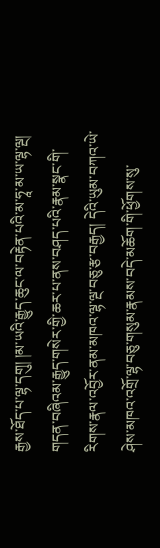རྒྱས་ཐོད་པ་ལྷ་དགུ། །མ་ཡའི་རྒྱུད་ཆུང་ལ་བརྟེན་པའི་མ་ཧཱ་མ་ཡ་ལྷ་ལྔ། གདན་བཞིའམ་རྒྱུད་གསེར་གྱི་ཆར་པ་ནས་བཤད་པའི་རྣམ་སྣང་གི་རིགས་རྣལ་འབྱོར་ནམ་མཁའ་ལྷ་ལྔ་བཅུ་རྩ་བརྒྱད། དེའི་ཡུམ་བཀའ་ཡེ་ཤེས་མཁའ་འགྲོ་ལྷ་བཅུ་གསུམ་རྣམས་བདེ་མཆོག་གི་ཕྱོགས་སུ་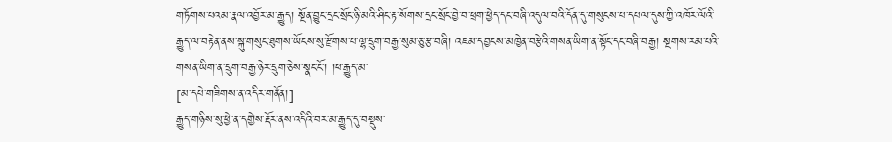གཏོགས་པའམ་རྣལ་འབྱོར་མ་རྒྱུད། སྔོན་བྱུང་དྲང་སྲོང་ཉི་མའི་ཤིང་རྟ་སོགས་དྲང་སྲོང་བྱེ་བ་ཕྲག་ཕྱེད་དང་བཞི་འདུལ་བའི་དོན་དུ་གསུངས་པ་དཔལ་དུས་ཀྱི་འཁོར་ལོའི་རྒྱུད་ལ་བརྟེན་ནས་སྐུ་གསུང་ཐུགས་ཡོངས་སུ་རྫོགས་པ་ལྷ་དྲུག་བརྒྱ་སུམ་ཅུ་རྩ་བཞི། འཇམ་དབྱངས་མཁྱེན་བརྩེའི་གསན་ཡིག་ན་སྟོང་དང་བཞི་བརྒྱ། སྔགས་རམ་པའི་གསན་ཡིག་ན་དྲུག་བརྒྱ་ཉེར་དྲུག་ཅེས་སྣང་ངོ་། །ཕ་རྒྱུད་མ་
[མ་དཔེ་གཟིགས་ན་འདིར་གནོན།]
རྒྱུད་གཉིས་སུ་ཕྱེ་ན་དགྱེས་རྡོར་ནས་འདིའི་བར་མ་རྒྱུད་དུ་བསྡུས་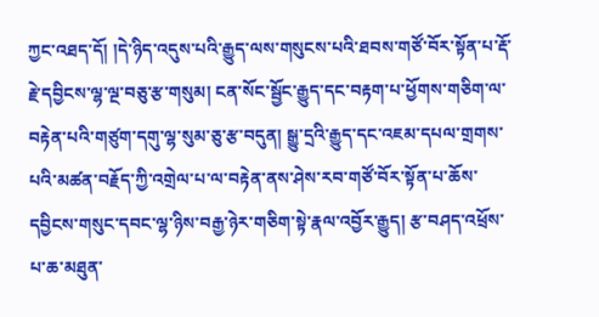ཀྱང་འཐད་དོ། །དེ་ཉིད་འདུས་པའི་རྒྱུད་ལས་གསུངས་པའི་ཐབས་གཙོ་བོར་སྟོན་པ་རྡོ་རྗེ་དབྱིངས་ལྷ་ལྔ་བཅུ་རྩ་གསུམ། ངན་སོང་སྦྱོང་རྒྱུད་དང་བརྟག་པ་ཕྱོགས་གཅིག་ལ་བརྟེན་པའི་གཙུག་དགུ་ལྷ་སུམ་ཅུ་རྩ་བདུན། སྒྱུ་དྲའི་རྒྱུད་དང་འཇམ་དཔལ་གྲགས་པའི་མཚན་བརྗོད་ཀྱི་འགྲེལ་པ་ལ་བརྟེན་ནས་ཤེས་རབ་གཙོ་བོར་སྟོན་པ་ཆོས་དབྱིངས་གསུང་དབང་ལྷ་ཉིས་བརྒྱ་ཉེར་གཅིག་སྟེ་རྣལ་འབྱོར་རྒྱུད། རྩ་བཤད་འཕྲོས་པ་ཆ་མཐུན་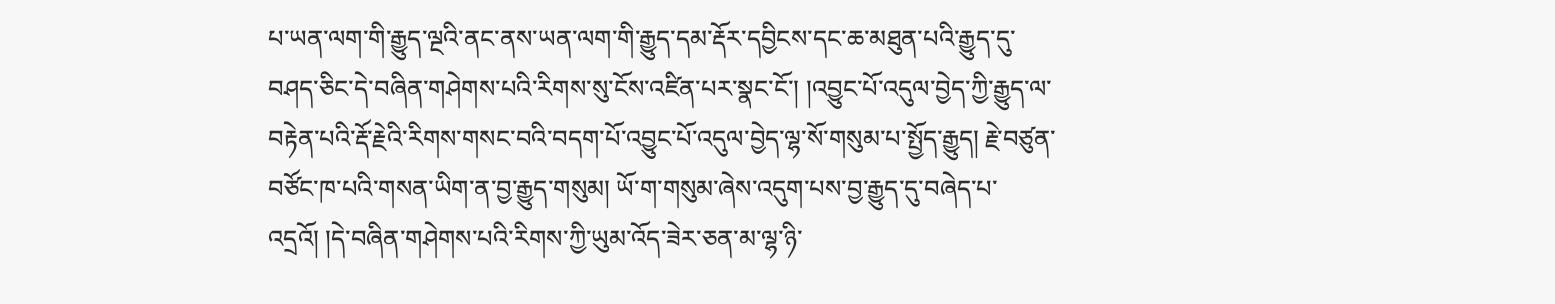པ་ཡན་ལག་གི་རྒྱུད་ལྔའི་ནང་ནས་ཡན་ལག་གི་རྒྱུད་དམ་རྡོར་དབྱིངས་དང་ཆ་མཐུན་པའི་རྒྱུད་དུ་བཤད་ཅིང་དེ་བཞིན་གཤེགས་པའི་རིགས་སུ་ངོས་འཛིན་པར་སྣང་ངོ་། །འབྱུང་པོ་འདུལ་བྱེད་ཀྱི་རྒྱུད་ལ་བརྟེན་པའི་རྡོ་རྗེའི་རིགས་གསང་བའི་བདག་པོ་འབྱུང་པོ་འདུལ་བྱེད་ལྷ་སོ་གསུམ་པ་སྤྱོད་རྒྱུད། རྗེ་བཙུན་བཙོང་ཁ་པའི་གསན་ཡིག་ན་བྱ་རྒྱུད་གསུམ། ཡོ་ག་གསུམ་ཞེས་འདུག་པས་བྱ་རྒྱུད་དུ་བཞེད་པ་འདྲའོ། །དེ་བཞིན་གཤེགས་པའི་རིགས་ཀྱི་ཡུམ་འོད་ཟེར་ཅན་མ་ལྷ་ཉི་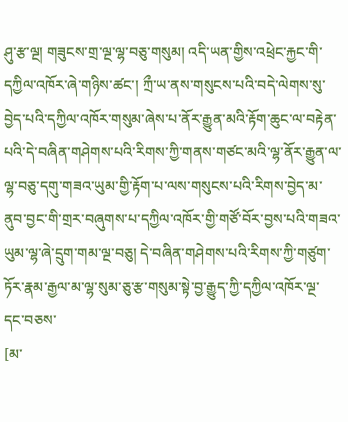ཤུ་རྩ་ལྔ། གཟུངས་གྲ་ལྔ་ལྷ་བཅུ་གསུམ། འདི་ཡན་གྱིས་འཕྲེང་རྐྱང་གི་དཀྱིལ་འཁོར་ཞེ་གཉིས་ཚང་། ཀྲྀ་ཡ་ནས་གསུངས་པའི་བདེ་ལེགས་སུ་བྱེད་པའི་དཀྱིལ་འཁོར་གསུམ་ཞེས་པ་ནོར་རྒྱུན་མའི་རྟོག་ཆུང་ལ་བརྟེན་པའི་དེ་བཞིན་གཤེགས་པའི་རིགས་ཀྱི་གནས་གཙང་མའི་ལྷ་ནོར་རྒྱུན་ལ་ལྷ་བཅུ་དགུ་གཟའ་ཡུམ་གྱི་རྟོག་པ་ལས་གསུངས་པའི་རིགས་བྱེད་མ་ནུབ་བྱང་གི་གྲར་བཞུགས་པ་དཀྱིལ་འཁོར་གྱི་གཙོ་བོར་བྱས་པའི་གཟའ་ཡུམ་ལྷ་ཞེ་དྲུག་གམ་ལྔ་བཅུ། དེ་བཞིན་གཤེགས་པའི་རིགས་ཀྱི་གཙུག་ཏོར་རྣམ་རྒྱལ་མ་ལྷ་སུམ་ཅུ་རྩ་གསུམ་སྟེ་བྱ་རྒྱུད་ཀྱི་དཀྱིལ་འཁོར་ལྔ་དང་བཅས་
[མ་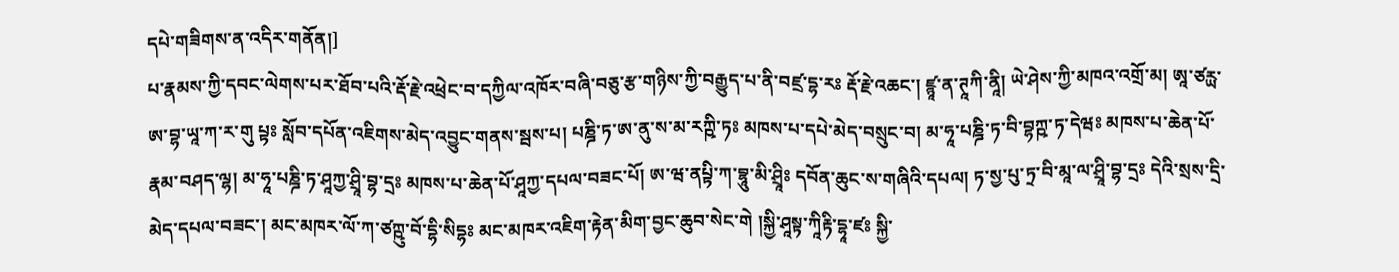དཔེ་གཟིགས་ན་འདིར་གནོན།]
པ་རྣམས་ཀྱི་དབང་ལེགས་པར་ཐོབ་པའི་རྡོ་རྗེ་འཕྲེང་བ་དཀྱིལ་འཁོར་བཞི་བཅུ་རྩ་གཉིས་ཀྱི་བརྒྱུད་པ་ནི་བཛྲ་དྷ་རཿ རྡོ་རྗེ་འཆང་། ཛྙཱ་ན་ཊཱཀི་ནཱི། ཡེ་ཤེས་ཀྱི་མཁའ་འགྲོ་མ། ཨཱ་ཙཪྻ་ཨ་བྷ་ཡཱ་ཀ་ར་གུ པྟཿ སློབ་དཔོན་འཇིགས་མེད་འབྱུང་གནས་སྦས་པ། པཎྜི་ཏ་ཨ་ནུ་ས་མ་རཀྵི་ཏཿ མཁས་པ་དཔེ་མེད་བསྲུང་བ། མ་ཧཱ་པཎྜི་ཏ་བི་བྷཀྵ་ཏ་དེཝཿ མཁས་པ་ཆེན་པོ་རྣམ་བཤད་ལྷ། མ་ཧཱ་པཎྜི་ཏ་ཤཱཀྱ་ཤྲཱི་བྷ་དྲཿ མཁས་པ་ཆེན་པོ་ཤཱཀྱ་དཔལ་བཟང་པོ། ཨ་ཝ་ནཔྟི་ཀ་བྷཱུ་མི་ཤྲཱིཿ དབོན་ཆུང་ས་གཞིའི་དཔལ། ཏ་སྱ་པུ་ཏྲ་བི་མཱ་ལ་ཤྲཱི་བྷ་དྲཿ དེའི་སྲས་དྲི་མེད་དཔལ་བཟང་། མང་མཁར་ལོ་ཀ་ཙཀྵུ་བོ་དྷི་སིདྷཿ མང་མཁར་འཇིག་རྟེན་མིག་བྱང་ཆུབ་སེང་གེ །སྐྱི་ཤཱསྟ་ཀཱིརྟི་དྷཱ་ཛཿ སྐྱི་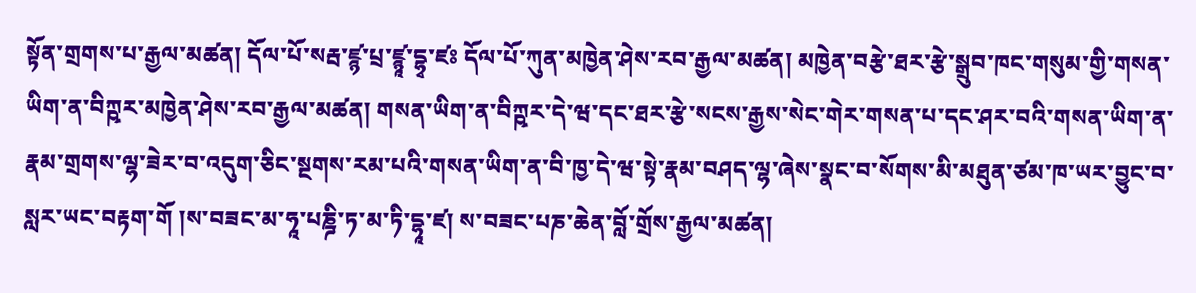སྟོན་གྲགས་པ་རྒྱལ་མཚན། དོལ་པོ་སརྦ་ཛྙ་པྲ་ཛྙཱ་དྷྭ་ཛཿ དོལ་པོ་ཀུན་མཁྱེན་ཤེས་རབ་རྒྱལ་མཚན། མཁྱེན་བརྩེ་ཐར་རྩེ་སྒྲུབ་ཁང་གསུམ་གྱི་གསན་ཡིག་ན་བིཀྵར་མཁྱེན་ཤེས་རབ་རྒྱལ་མཚན། གསན་ཡིག་ན་བིཀྵར་དེ་ཝ་དང་ཐར་རྩེ་སངས་རྒྱས་སེང་གེར་གསན་པ་དང་ཤར་བའི་གསན་ཡིག་ན་རྣམ་གྲགས་ལྷ་ཟེར་བ་འདུག་ཅིང་སྔགས་རམ་པའི་གསན་ཡིག་ན་བི་ཁྱ་དེ་ཝ་སྟེ་རྣམ་བཤད་ལྷ་ཞེས་སྣང་བ་སོགས་མི་མཐུན་ཙམ་ཁ་ཡར་བྱུང་བ་སླར་ཡང་བརྟག་གོ །ས་བཟང་མ་ཧཱ་པཎྜི་ཏ་མ་ཏི་དྷཱ་ཛ། ས་བཟང་པཎ་ཆེན་བློ་གྲོས་རྒྱལ་མཚན།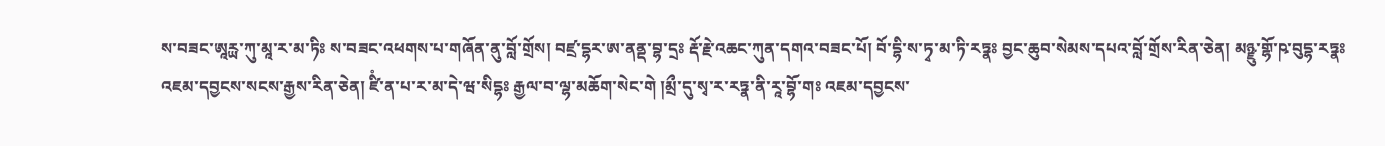ས་བཟང་ཨཱཪྻ་ཀུ་མཱ་ར་མ་ཏིཿ ས་བཟང་འཕགས་པ་གཞོན་ནུ་བློ་གྲོས། བཛྲ་དྷར་ཨ་ནནྡ་བྷ་དྲཿ རྡོ་རྗེ་འཆང་ཀུན་དགའ་བཟང་པོ། བོ་དྷི་ས་ཏྭ་མ་ཏི་རཏྣཿ བྱང་ཆུབ་སེམས་དཔའ་བློ་གྲོས་རིན་ཅེན། མཉྫུ་གྷོ་ཥ་བུདྷ་རཏྣཿ འཇམ་དབྱངས་སངས་རྒྱས་རིན་ཅེན། ཛིཾ་ན་པ་ར་མ་དེ་ཝ་སིདྷཿ རྒྱལ་བ་ལྷ་མཆོག་སེང་གེ །མྲྀ་དུ་སྭ་ར་རཏྣ་ནི་རཱ་བྷོ་གཿ འཇམ་དབྱངས་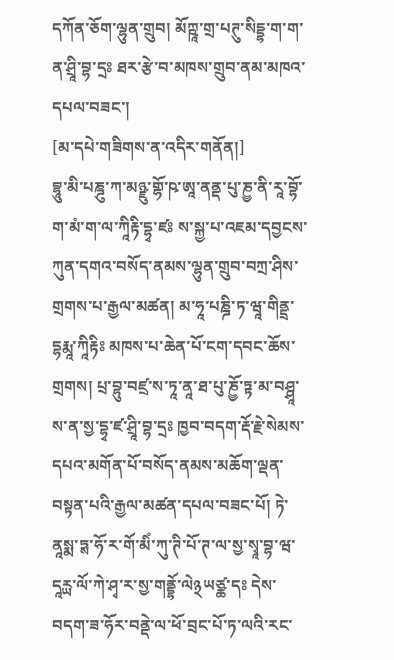དཀོན་ཅོག་ལྷུན་གྲུབ། མོཀྵཱ་གྲ་པཊུ་སིདྡྷ་ག་ག་ན་ཤྲཱི་བྷ་དྲཿ ཐར་རྩེ་བ་མཁས་གྲུབ་ནམ་མཁའ་དཔལ་བཟང་།
[མ་དཔེ་གཟིགས་ན་འདིར་གནོན།]
བྷཱུ་མི་པཎྜུ་ཀ་མཉྫུ་གྷོ་ཥ་ཨཱ་ནནྡ་པུ་ཎྱ་ནི་རཱ་བྷོ་ག་མཾ་ག་ལ་ཀཱིརྟི་དྷྭ་ཛཿ ས་སྐྱ་པ་འཇམ་དབྱངས་ཀུན་དགའ་བསོད་ནམས་ལྷུན་གྲུབ་བཀྲ་ཤིས་གྲགས་པ་རྒྱལ་མཚན། མ་ཧཱ་པཎྜི་ཏ་ཝཱ་གིནྡྲ་དྷརྨཱ་ཀཱིརྟིཿ མཁས་པ་ཆེན་པོ་ངག་དབང་ཆོས་གྲགས། པྲ་བྷུ་བཛྲ་ས་ཏཱ་ནཱ་ཐ་པུ་ཎྱོ་ཏྟ་མ་བཤྴཱ་ས་ན་སྱ་དྷྭ་ཛ་ཤྲཱི་བྷ་དྲཿ ཁྱབ་བདག་རྡོ་རྗེ་སེམས་དཔའ་མགོན་པོ་བསོད་ནམས་མཆོག་ལྡན་བསྟན་པའི་རྒྱལ་མཚན་དཔལ་བཟང་པོ། ཏེ་ནཱསྨ་ཏྶ་ཧོ་ར་གོ་མིཾ་ཀུ་ཊི་པོ་ཊ་ལ་སྱ་སྭཱ་བྷ་ཝ་དཱཪྻ་ལོ་ཀེ་ཤྭ་ར་སྱ་གནྡྷོ་ལེ྅ཡཙྪ་དཿ དེས་བདག་ཟ་ཧོར་བནྡེ་ལ་ཕོ་བྲང་པོ་ཏ་ལའི་རང་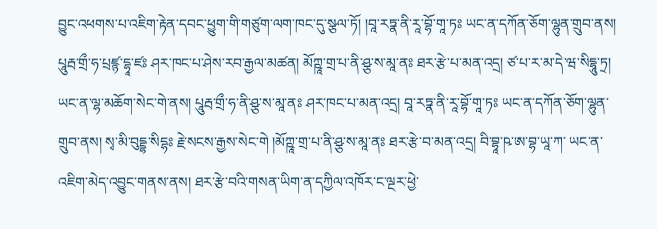བྱུང་འཕགས་པ་འཇིག་རྟེན་དབང་ཕྱུག་གི་གཙུག་ལག་ཁང་དུ་སྩལ་ཏོ། །བཱ་རཏྣ་ནི་རཱ་བྷོ་གཱ་ཏཿ ཡང་ན་དཀོན་ཅོག་ལྷུན་གྲུབ་ནས། པཱུརྦ་གྲྀ་ཧ་པྲཛྙ་དྷཱ་ཛཿ ཤར་ཁང་པ་ཤེས་རབ་རྒྱལ་མཚན། མོཀྵཱ་གྲ་པ་ནི་ཤྩ་ས་མཱ་ནཿ ཐར་རྩེ་པ་མན་འདྲ། ཙ་པ་ར་མ་དེ་ཝ་སིདྷཱུ་ཏྲ། ཡང་ན་ལྷ་མཆོག་སེང་གེ་ནས། པཱུརྦ་གྲྀ་ཧ་ནི་ཤྩ་ས་མཱ་ནཿ ཤར་ཁང་པ་མན་འདྲ། བཱ་རཏྣ་ནི་རཱ་བྷོ་གཱ་ཏཿ ཡང་ན་དཀོན་ཅོག་ལྷུན་གྲུབ་ནས། སྭ་མི་བུདྡྷ་སིདྷཿ རྗེ་སངས་རྒྱས་སེང་གེ །མོཀྵཱ་གྲ་པ་ནི་ཤྩ་ས་མཱ་ནཿ ཐར་རྩེ་བ་མན་འདྲ། བི་བྷཱ་ཥ་ཨ་བྷ་ཡཱ་ཀ་ ཡང་ན་འཇིག་མེད་འབྱུང་གནས་ནས། ཐར་རྩེ་བའི་གསན་ཡིག་ན་དཀྱིལ་འཁོར་ང་ལྔར་ཕྱེ་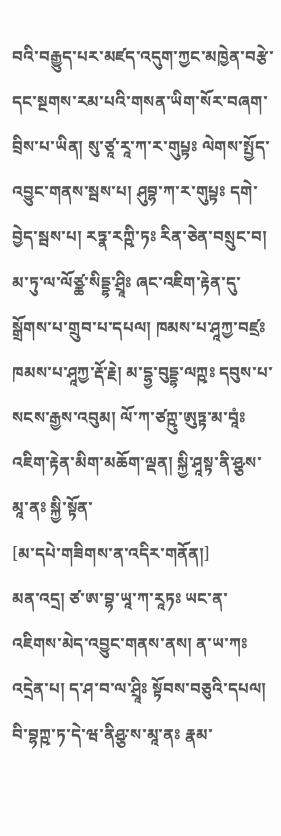བའི་བརྒྱུད་པར་མཛད་འདུག་ཀྱང་མཁྱེན་བརྩེ་དང་སྔགས་རམ་པའི་གསན་ཡིག་སོར་བཞག་བྲིས་པ་ཡིན། སུ་ཙཱ་རཱ་ཀ་ར་གུཔྟཿ ལེགས་སྤྱོད་འབྱུང་གནས་སྦས་པ། ཤུབྷ་ཀ་ར་གུཔྟཿ དགེ་བྱེད་སྦས་པ། རཏྣ་རཀྵི་ཏཿ རིན་ཅེན་བསྲུང་བ། མ་ཏུ་ལ་ལོཙྪ་སིདྡྷ་ཤྲཱིཿ ཞང་འཇིག་རྟེན་དུ་སྒྲོགས་པ་གྲུབ་པ་དཔལ། ཁམས་པ་ཤཱཀྱ་བཛྲཿ ཁམས་པ་ཤཱཀྱ་རྡོ་རྗེ། མ་དྷྱ་བུདྡྷ་ལཀྵཿ དབུས་པ་སངས་རྒྱས་འབུམ། ལོ་ཀ་ཙཀྵུ་ཨུཏྟ་མ་བཱཾཿ འཇིག་རྟེན་མིག་མཆོག་ལྡན། སྐྱི་ཤཱསྟ་ནི་ཤྩས་མཱ་ནཿ སྐྱི་སྟོན་
[མ་དཔེ་གཟིགས་ན་འདིར་གནོན།]
མན་འདྲ། ཙ་ཨ་བྷ་ཡཱ་ཀ་རཱཏཿ ཡང་ན་འཇིགས་མེད་འབྱུང་གནས་ནས། ན་ཡ་ཀཿ འདྲེན་པ། ད་ཤ་བ་ལ་ཤྲཱིཿ སྟོབས་བཅུའི་དཔལ། བི་བྷཀྵ་ཏ་དེ་ཝ་ནིཤྩ་ས་མཱ་ནཿ རྣམ་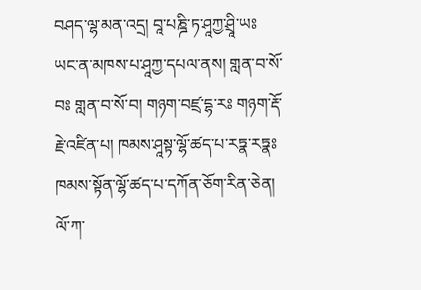བཤད་ལྷ་མན་འདྲ། བཱ་པཎྜི་ཏ་ཤཱཀྱ་ཤྲཱི་ཡཿ ཡང་ན་མཁས་པ་ཤཱཀྱ་དཔལ་ནས། གླན་བ་སོ་བཿ གླན་བ་སོ་བ། གཉག་བཛྲ་དྷ་རཿ གཉག་རྡོ་རྗེ་འཛིན་པ། ཁམས་ཤཱསྟ་ལྷོ་ཚད་པ་རཏྣ་རཏྣཿ ཁམས་སྟོན་ལྷོ་ཚད་པ་དཀོན་ཅོག་རིན་ཅེན། ལོ་ཀ་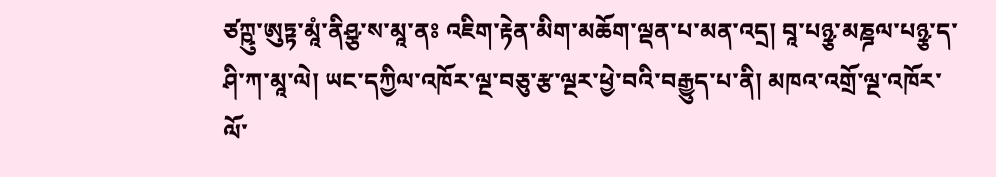ཙཀྵུ་ཨུཏྟ་མཱཾ་ནིཤྩ་ས་མཱ་ནཿ འཇིག་རྟེན་མིག་མཆོག་ལྡན་པ་མན་འདྲ། བཱ་པཉྩ་མཎྜལ་པཉྩ་ད་ཤི་ཀ་མཱ་ལེ། ཡང་དཀྱིལ་འཁོར་ལྔ་བཅུ་རྩ་ལྔར་ཕྱེ་བའི་བརྒྱུད་པ་ནི། མཁའ་འགྲོ་ལྔ་འཁོར་ལོ་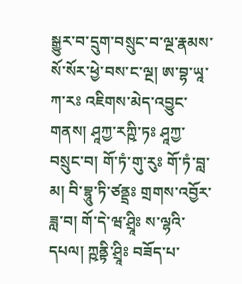སྒྱུར་བ་དྲུག་བསྲུང་བ་ལྔ་རྣམས་སོ་སོར་ཕྱེ་བས་ང་ལྔ། ཨ་བྷ་ཡཱ་ཀ་རཿ འཇིགས་མེད་འབྱུང་གནས། ཤཱཀྱ་རཀྵི་ཏཿ ཤཱཀྱ་བསྲུང་བ། གོ་ཏཾ་གུ་རུཿ གོ་ཏཾ་བླ་མ། བི་བྷཱུ་ཏི་ཙནྡྲཿ གྲགས་འབྱོར་ཟླ་བ། གོ་དེ་ཝ་ཤྲཱིཿ ས་ལྷའི་དཔལ། ཀྵནྟི་ཤྲཱིཿ བཟོད་པ་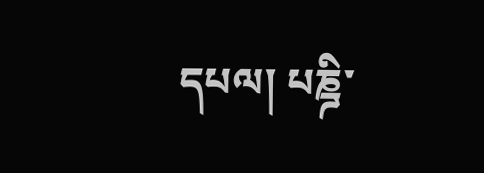དཔལ། པཎྜི་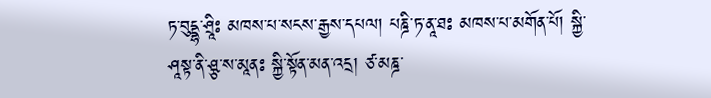ཏ་བུདྡྷ་ཤྲཱིཿ མཁས་པ་སངས་རྒྱས་དཔལ། པཎྜི་ཏ་ནཱ་ཐཿ མཁས་པ་མགོན་པོ། སྐྱི་ཤཱསྟ་ནི་ཤྩ་ས་མཱནཿ སྐྱི་སྟོན་མན་འདྲ། ཙ་མཎྜ་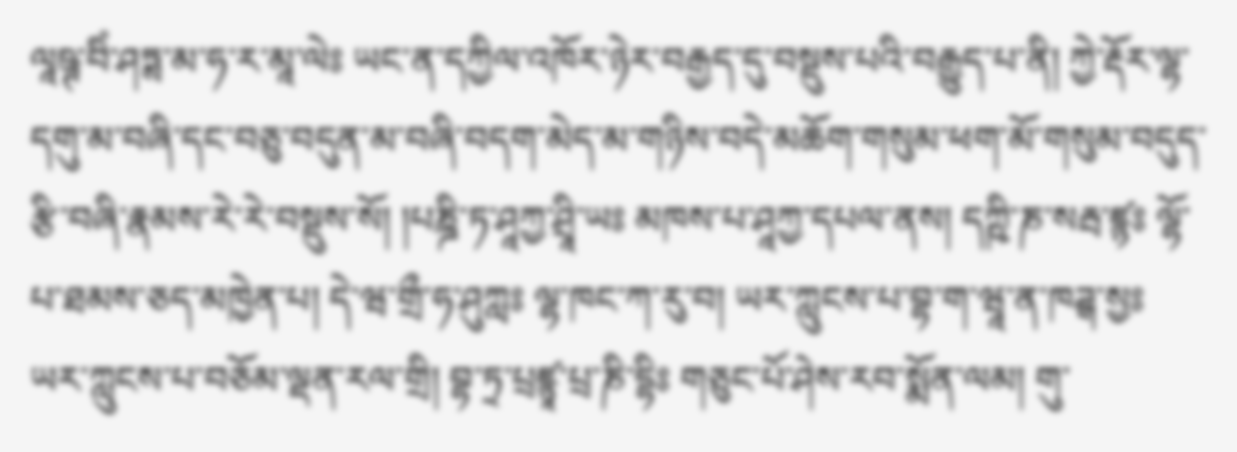ལཱཥྚ་བིཾ་ཤཏྶ་མ་ཧ་ར་མཱ་ལེཿ ཡང་ན་དཀྱིལ་འཁོར་ཉེར་བརྒྱད་དུ་བསྡུས་པའི་བརྒྱུད་པ་ནི། ཀྱེ་རྡོར་ལྷ་དགུ་མ་བཞི་དང་བཅུ་བདུན་མ་བཞི་བདག་མེད་མ་གཉིས་བདེ་མཆོག་གསུམ་ཕག་མོ་གསུམ་བདུད་རྩི་བཞི་རྣམས་རེ་རེ་བསྡུས་སོ། །པཎྜི་ཏ་ཤཱཀྱ་ཤྲཱི་ཡཿ མཁས་པ་ཤཱཀྱ་དཔལ་ནས། དཀྵི་ཎ་སརྦ་ཛྙཿ ལྷོ་པ་ཐམས་ཅད་མཁྱེན་པ། དེ་ཝ་གྲྀ་ཧ་ཤུཀླཿ ལྷ་ཁང་ཀ་རུ་བ། ཡར་ཀླུངས་པ་བྷ་ག་ཝཱ་ན་ཁཌྒ་སྱཿ ཡར་ཀླུངས་པ་བཅོམ་ལྡན་རལ་གྲི། བྷ་ཏྲ་པྲཛྙཱ་པྲ་ཎི་དྷིཿ གཅུང་པོ་ཤེས་རབ་སྨོན་ལམ། གུ་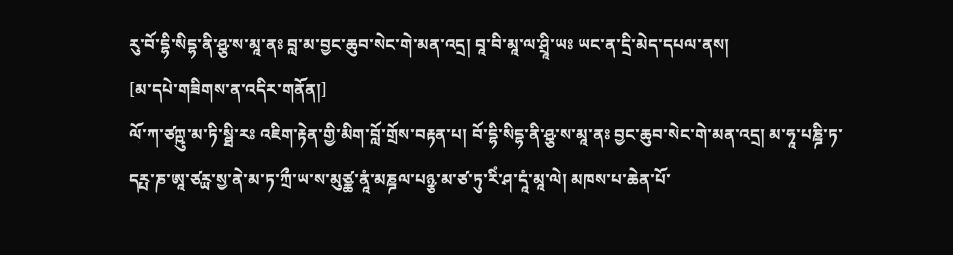རུ་བོ་དྷི་སིདྷ་ནི་ཤྩ་ས་མཱ་ནཿ བླ་མ་བྱང་ཆུབ་སེང་གེ་མན་འདྲ། བཱ་བི་མཱ་ལ་ཤྲཱི་ཡཿ ཡང་ན་དྲི་མེད་དཔལ་ནས།
[མ་དཔེ་གཟིགས་ན་འདིར་གནོན།]
ལོ་ཀ་ཙཀྵུ་མ་ཏི་སྠི་རཿ འཇིག་རྟེན་གྱི་མིག་བློ་གྲོས་བརྟན་པ། བོ་དྷི་སིདྷ་ནི་ཤྩ་ས་མཱ་ནཿ བྱང་ཆུབ་སེང་གེ་མན་འདྲ། མ་ཧཱ་པཎྜི་ཏ་དཪྤ་ཎ་ཨཱ་ཙཪྻ་སྱ་ནེ་མ་ཏ་ཀྲྀ་ཡ་ས་མུཙྪ་ནཱཾ་མཎྜལ་པཉྩ་མ་ཙ་ཏུ་རིཾ་ཤ་དཱཾ་མཱ་ལེ། མཁས་པ་ཆེན་པོ་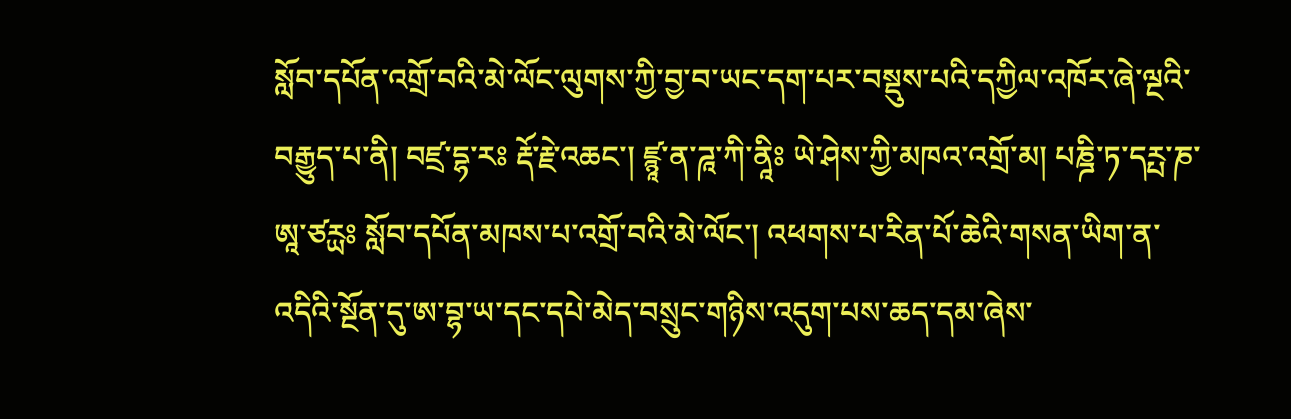སློབ་དཔོན་འགྲོ་བའི་མེ་ལོང་ལུགས་ཀྱི་བྱ་བ་ཡང་དག་པར་བསྡུས་པའི་དཀྱིལ་འཁོར་ཞེ་ལྔའི་བརྒྱུད་པ་ནི། བཛྲ་དྷ་རཿ རྡོ་རྗེ་འཆང་། ཛྙཱ་ན་ཌཱ་ཀི་ནཱིཿ ཡེ་ཤེས་ཀྱི་མཁའ་འགྲོ་མ། པཎྜི་ཏ་དཪྤ་ཎ་ཨཱ་ཙཪྻཿ སློབ་དཔོན་མཁས་པ་འགྲོ་བའི་མེ་ལོང་། འཕགས་པ་རིན་པོ་ཆེའི་གསན་ཡིག་ན་འདིའི་སྔོན་དུ་ཨ་བྷ་ཡ་དང་དཔེ་མེད་བསྲུང་གཉིས་འདུག་པས་ཆད་དམ་ཞེས་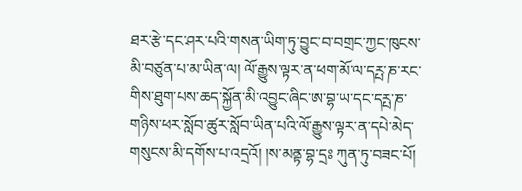ཐར་རྩེ་དང་ཤར་པའི་གསན་ཡིག་ཏུ་བྱུང་བ་བགྲང་ཀྱང་ཁུངས་མི་བཙུན་པ་མ་ཡིན་ལ། ལོ་རྒྱུས་ལྟར་ན་ཕག་མོ་ལ་དཪྤ་ཎ་རང་གིས་ཐུག་པས་ཆད་སྐྱོན་མི་འབྱུང་ཞིང་ཨ་བྷ་ཡ་དང་དཪྤ་ཎ་གཉིས་ཕར་སློབ་ཚུར་སློབ་ཡིན་པའི་ལོ་རྒྱུས་ལྟར་ན་དཔེ་མེད་གསུངས་མི་དགོས་པ་འདྲའོ། །ས་མནྟ་བྷ་དྲཿ ཀུན་ཏུ་བཟང་པོ།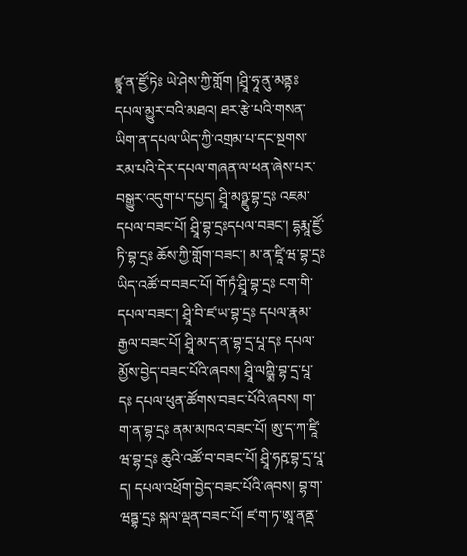ཛྙཱ་ན་ཛྱོ་ཏེཿ ཡེ་ཤེས་ཀྱི་གློག །ཤྲཱི་ཧཱ་ནུ་མནྟཿ དཔལ་མྱུར་བའི་མཐའ། ཐར་རྩེ་པའི་གསན་ཡིག་ན་དཔལ་ཡིད་ཀྱི་འགྲམ་པ་དང་སྔགས་རམ་པའི་དེར་དཔལ་གཞན་ལ་ཕན་ཞེས་པར་བསྒྱུར་འདུག་པ་དཔྱད། ཤྲཱི་མཉྫུ་བྷ་དྲཿ འཇམ་དཔལ་བཟང་པོ། ཤྲཱི་བྷ་དྲཿདཔལ་བཟང་། དྷརྨཱ་ཛྱོ་ཏི་བྷ་དྲཿ ཆོས་ཀྱི་གློག་བཟང་། མ་ན་ཛཱི་ཝ་བྷ་དྲཿ ཡིད་འཚོ་བ་བཟང་པོ། གོ་ཏཾ་ཤྲཱི་བྷ་དྲཿ ངག་གི་དཔལ་བཟང་། ཤྲཱི་བི་ཛ་ཡ་བྷ་དྲཿ དཔལ་རྣམ་རྒྱལ་བཟང་པོ། ཤྲཱི་མ་ད་ན་བྷ་དྲ་པཱ་དཿ དཔལ་མྱོས་བྱེད་བཟང་པོའི་ཞབས། ཤྲཱི་ལཀྵྨི་བྷ་དྲ་པཱ་དཿ དཔལ་ཕུན་ཚོགས་བཟང་པོའི་ཞབས། ག་ག་ན་བྷ་དྲཿ ནམ་མཁའ་བཟང་པོ། ཨུ་ད་ཀ་ཛཱི་ཝ་བྷ་དྲཿ ཆུའི་འཚོ་བ་བཟང་པོ། ཤྲཱི་ཧརྵ་བྷ་དྲ་པཱ་ད། དཔལ་འཕྲོག་བྱེད་བཟང་པོའི་ཞབས། བྷ་ག་ཝཏྦྷ་དྲཿ སྐལ་ལྡན་བཟང་པོ། ཛ་ག་ཏ་ཨཱ་ནནྡ་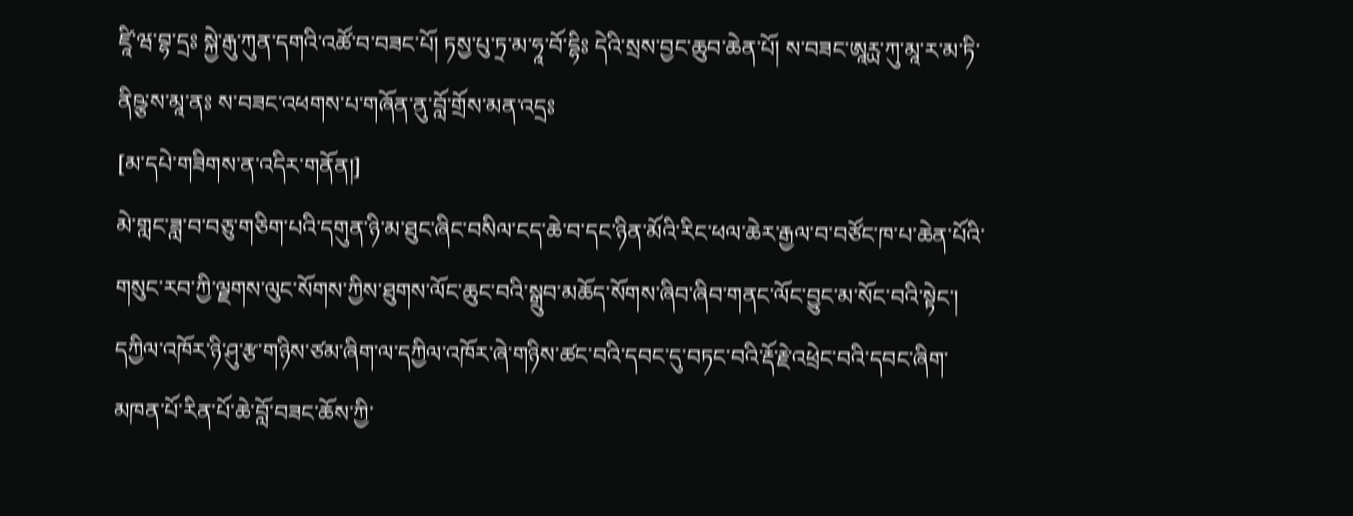ཛཱི་ཝ་བྷ་དྲཿ སྐྱེ་རྒུ་ཀུན་དགའི་འཚོ་བ་བཟང་པོ། ཏསྱ་པུ་ཏྲ་མ་ཧཱ་བོ་དྷིཿ དེའི་སྲས་བྱང་ཆུབ་ཆེན་པོ། ས་བཟང་ཨཱཪྻ་ཀུ་མཱ་ར་མ་ཏི་ནིཥྩ་ས་མཱ་ནཿ ས་བཟང་འཕགས་པ་གཞོན་ནུ་བློ་གྲོས་མན་འདྲཿ
[མ་དཔེ་གཟིགས་ན་འདིར་གནོན།]
མེ་གླང་ཟླ་བ་བཅུ་གཅིག་པའི་དགུན་ཉི་མ་ཐུང་ཞིང་བསིལ་ངད་ཆེ་བ་དང་ཉིན་མོའི་རིང་ཕལ་ཆེར་རྒྱལ་བ་བཙོང་ཁ་པ་ཆེན་པོའི་གསུང་རབ་ཀྱི་ལྗགས་ལུང་སོགས་ཀྱིས་ཐུགས་ལོང་ཆུང་བའི་སྒྲུབ་མཆོད་སོགས་ཞིབ་ཞིབ་གནང་ལོང་བྱུང་མ་སོང་བའི་སྟེང་། དཀྱིལ་འཁོར་ཉི་ཤུ་རྩ་གཉིས་ཙམ་ཞིག་ལ་དཀྱིལ་འཁོར་ཞེ་གཉིས་ཚང་བའི་དབང་དུ་བཏང་བའི་རྡོ་རྗེ་འཕྲེང་བའི་དབང་ཞིག་མཁན་པོ་རིན་པོ་ཆེ་བློ་བཟང་ཆོས་ཀྱི་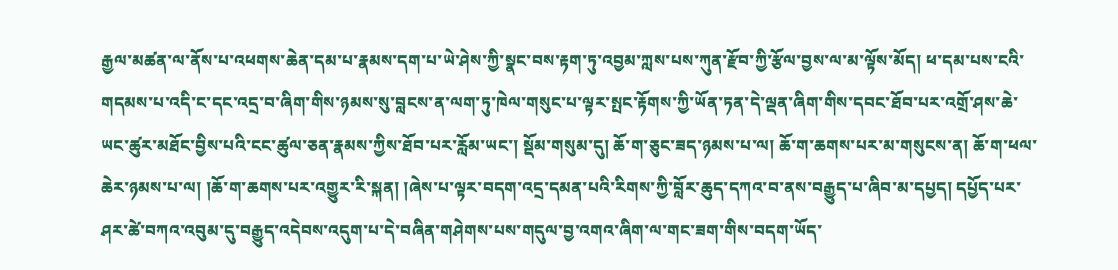རྒྱལ་མཚན་ལ་ནོས་པ་འཕགས་ཆེན་དམ་པ་རྣམས་དག་པ་ཡེ་ཤེས་ཀྱི་སྣང་བས་རྟག་ཏུ་འབྱམ་ཀླས་པས་ཀུན་རྫོབ་ཀྱི་རྩོལ་བྱས་ལ་མ་ལྟོས་མོད། ཕ་དམ་པས་ངའི་གདམས་པ་འདི་ང་དང་འདྲ་བ་ཞིག་གིས་ཉམས་སུ་བླངས་ན་ལག་ཏུ་ཁེལ་གསུང་པ་ལྟར་སྤང་རྟོགས་ཀྱི་ཡོན་ཏན་དེ་ལྡན་ཞིག་གིས་དབང་ཐོབ་པར་འགྲོ་ཤས་ཆེ་ཡང་ཚུར་མཐོང་བྱིས་པའི་ངང་ཚུལ་ཅན་རྣམས་ཀྱིས་ཐོབ་པར་རློམ་ཡང་། སྡོམ་གསུམ་དུ། ཆོ་ག་ཅུང་ཟད་ཉམས་པ་ལ། ཆོ་ག་ཆགས་པར་མ་གསུངས་ན། ཆོ་ག་ཕལ་ཆེར་ཉམས་པ་ལ། །ཆོ་ག་ཆགས་པར་འགྱུར་རི་སྐན། །ཞེས་པ་ལྟར་བདག་འདྲ་དམན་པའི་རིགས་ཀྱི་བློར་ཆུད་དཀའ་བ་ནས་བརྒྱུད་པ་ཞིབ་མ་དཔྱད། དཔྱོད་པར་ཤར་ཚེ་བཀའ་འབུམ་དུ་བརྒྱུད་འདེབས་འདུག་པ་དེ་བཞིན་གཤེགས་པས་གདུལ་བྱ་འགའ་ཞིག་ལ་གང་ཟག་གིས་བདག་ཡོད་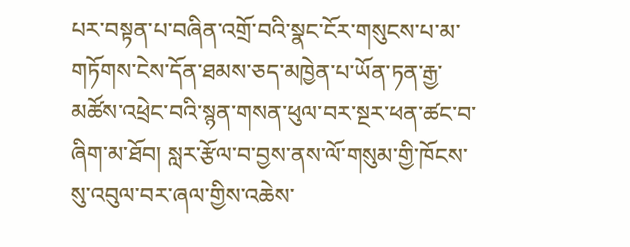པར་བསྟན་པ་བཞིན་འགྲོ་བའི་སྣང་ངོར་གསུངས་པ་མ་གཏོགས་ངེས་དོན་ཐམས་ཅད་མཁྱེན་པ་ཡོན་ཏན་རྒྱ་མཚོས་འཕྲེང་བའི་སྙན་གསན་ཕུལ་བར་སྔར་ཕན་ཚང་བ་ཞིག་མ་ཐོབ། སླར་རྩོལ་བ་བྱས་ནས་ལོ་གསུམ་གྱི་ཁོངས་སུ་འབུལ་བར་ཞལ་གྱིས་འཆེས་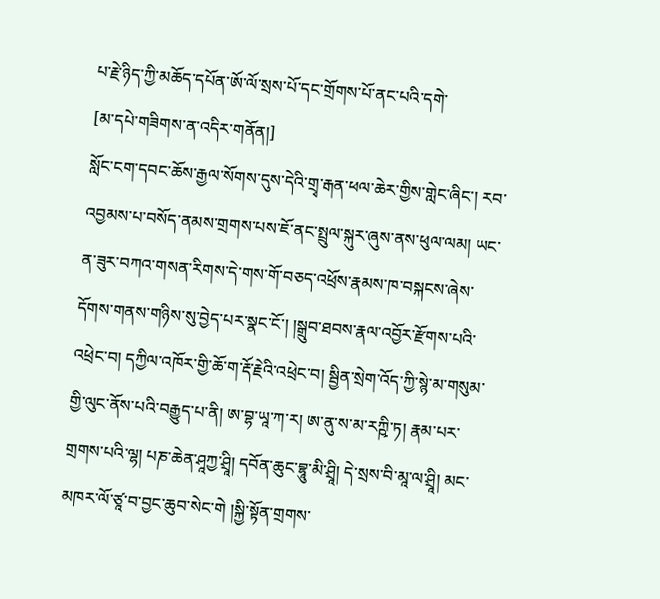པ་རྗེ་ཉིད་ཀྱི་མཆོད་དཔོན་ཨོ་ལོ་སྲས་པོ་དང་གྲོགས་པོ་ནང་པའི་དགེ་
[མ་དཔེ་གཟིགས་ན་འདིར་གནོན།]
སློང་ངག་དབང་ཆོས་རྒྱལ་སོགས་དུས་དེའི་གྲྭ་རྒན་ཕལ་ཆེར་གྱིས་གླེང་ཞིང་། རབ་འབྱམས་པ་བསོད་ནམས་གྲགས་པས་ཇོ་ནང་སྤྲུལ་སྐུར་ཞུས་ནས་ཕུལ་ལམ། ཡང་ན་ཟུར་བཀའ་གསན་རིགས་དེ་གས་གོ་བཅད་འཕྲོས་རྣམས་ཁ་བསྐངས་ཞེས་དོགས་གནས་གཉིས་སུ་བྱེད་པར་སྣང་ངོ་། །སྒྲུབ་ཐབས་རྣལ་འབྱོར་རྫོགས་པའི་འཕྲེང་བ། དཀྱིལ་འཁོར་གྱི་ཆོ་ག་རྡོ་རྗེའི་འཕྲེང་བ། སྦྱིན་སྲེག་འོད་ཀྱི་སྙེ་མ་གསུམ་གྱི་ལུང་ནོས་པའི་བརྒྱུད་པ་ནི། ཨ་བྷ་ཡཱ་ཀ་ར། ཨ་ནུ་ས་མ་རཀྵི་ཏ། རྣམ་པར་གྲགས་པའི་ལྷ། པཎ་ཆེན་ཤཱཀྱ་ཤྲཱི། དབོན་ཆུང་བྷཱུ་མི་ཤྲཱི། དེ་སྲས་བི་མཱ་ལ་ཤྲཱི། མང་མཁར་ལོ་ཙཱ་བ་བྱང་ཆུབ་སེང་གེ །སྐྱི་སྟོན་གྲགས་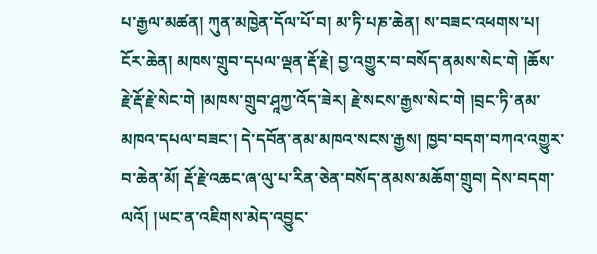པ་རྒྱལ་མཚན། ཀུན་མཁྱེན་དོལ་པོ་བ། མ་ཏི་པཎ་ཆེན། ས་བཟང་འཕགས་པ། ངོར་ཆེན། མཁས་གྲུབ་དཔལ་ལྡན་རྡོ་རྗེ། བྱ་འགྱུར་བ་བསོད་ནམས་སེང་གེ །ཆོས་རྗེ་རྡོ་རྗེ་སེང་གེ །མཁས་གྲུབ་ཤཱཀྱ་འོད་ཟེར། རྗེ་སངས་རྒྱས་སེང་གེ །བྲང་ཏི་ནམ་མཁའ་དཔལ་བཟང་། དེ་དབོན་ནམ་མཁའ་སངས་རྒྱས། ཁྱབ་བདག་བཀའ་འགྱུར་བ་ཆེན་མོ། རྡོ་རྗེ་འཆང་ཞ་ལུ་པ་རིན་ཅེན་བསོད་ནམས་མཆོག་གྲུབ། དེས་བདག་ལའོ། །ཡང་ན་འཇིགས་མེད་འབྱུང་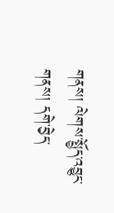གནས། ལེགས་སྤྱོད་འབྱུང་གནས། དགེ་བྱེད་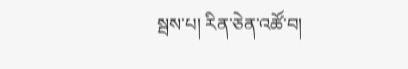སྦས་པ། རིན་ཅེན་འཚོ་བ།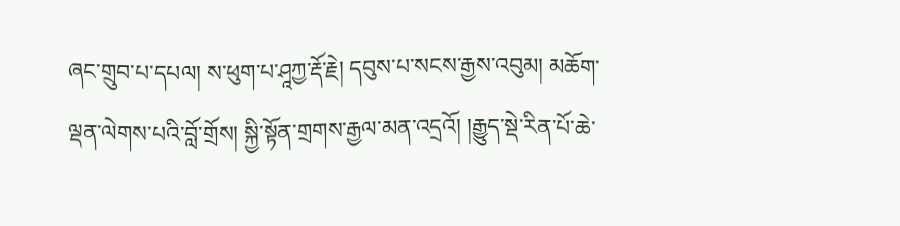ཞང་གྲུབ་པ་དཔལ། ས་ཕུག་པ་ཤཱཀྱ་རྡོ་རྗེ། དབུས་པ་སངས་རྒྱས་འབུམ། མཆོག་ལྡན་ལེགས་པའི་བློ་གྲོས། སྐྱི་སྟོན་གྲགས་རྒྱལ་མན་འདྲའོ། །རྒྱུད་སྡེ་རིན་པོ་ཆེ་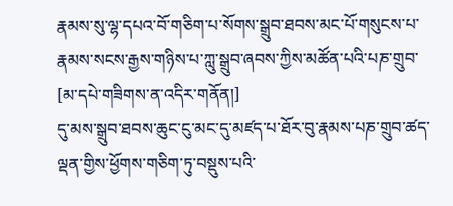རྣམས་སུ་ལྷ་དཔའ་བོ་གཅིག་པ་སོགས་སྒྲུབ་ཐབས་མང་པོ་གསུངས་པ་རྣམས་སངས་རྒྱས་གཉིས་པ་ཀླུ་སྒྲུབ་ཞབས་ཀྱིས་མཚོན་པའི་པཎ་གྲུབ་
[མ་དཔེ་གཟིགས་ན་འདིར་གནོན།]
དུ་མས་སྒྲུབ་ཐབས་ཆུང་ངུ་མང་དུ་མཛད་པ་ཐོར་བུ་རྣམས་པཎ་གྲུབ་ཚད་ལྡན་གྱིས་ཕྱོགས་གཅིག་ཏུ་བསྡུས་པའི་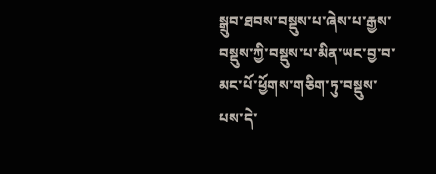སྒྲུབ་ཐབས་བསྡུས་པ་ཞེས་པ་རྒྱས་བསྡུས་ཀྱི་བསྡུས་པ་མིན་ཡང་བྱ་བ་མང་པོ་ཕྱོགས་གཅིག་ཏུ་བསྡུས་པས་དེ་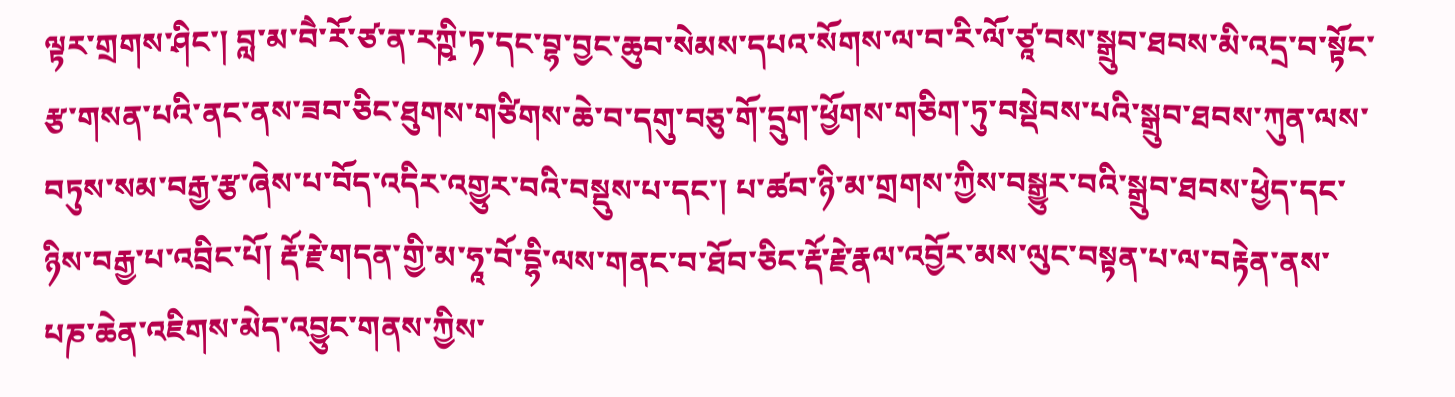ལྟར་གྲགས་ཤིང་། བླ་མ་བཻ་རོ་ཙ་ན་རཀྵི་ཏ་དང་བྷ་བྱང་ཆུབ་སེམས་དཔའ་སོགས་ལ་བ་རི་ལོ་ཙཱ་བས་སྒྲུབ་ཐབས་མི་འདྲ་བ་སྟོང་རྩ་གསན་པའི་ནང་ནས་ཟབ་ཅིང་ཐུགས་གཙིགས་ཆེ་བ་དགུ་བཅུ་གོ་དྲུག་ཕྱོགས་གཅིག་ཏུ་བསྡེབས་པའི་སྒྲུབ་ཐབས་ཀུན་ལས་བཏུས་སམ་བརྒྱ་རྩ་ཞེས་པ་བོད་འདིར་འགྱུར་བའི་བསྡུས་པ་དང་། པ་ཚབ་ཉི་མ་གྲགས་ཀྱིས་བསྒྱུར་བའི་སྒྲུབ་ཐབས་ཕྱེད་དང་ཉིས་བརྒྱ་པ་འབྲིང་པོ། རྡོ་རྗེ་གདན་གྱི་མ་ཧཱ་བོ་དྷི་ལས་གནང་བ་ཐོབ་ཅིང་རྡོ་རྗེ་རྣལ་འབྱོར་མས་ལུང་བསྟན་པ་ལ་བརྟེན་ནས་པཎ་ཆེན་འཇིགས་མེད་འབྱུང་གནས་ཀྱིས་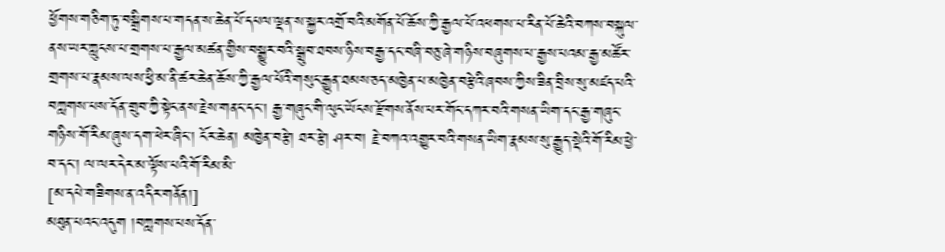ཕྱོགས་གཅིག་ཏུ་བསྒྲིགས་པ་གདན་ས་ཆེན་པོ་དཔལ་ལྡན་ས་སྐྱར་འགྲོ་བའི་མགོན་པོ་ཆོས་ཀྱི་རྒྱལ་པོ་འཕགས་པ་རིན་པོ་ཆེའི་བཀས་བསྐུལ་ནས་ཡར་ཀླུངས་པ་གྲགས་པ་རྒྱལ་མཚན་གྱིས་བསྒྱུར་བའི་སྒྲུབ་ཐབས་ཉིས་བརྒྱ་དང་བཞི་བཅུ་ཞེ་གཉིས་བཞུགས་པ་རྒྱས་པའམ་རྒྱ་མཚོར་གྲགས་པ་རྣམས་ལས་ཕྱི་མ་ནི་ཚར་ཆེན་ཆོས་ཀྱི་རྒྱལ་པོའི་གསུང་རྒྱུན་ཐམས་ཅད་མཁྱེན་པ་མཁྱེན་བརྩེའི་ཞབས་ཀྱིས་ཟིན་བྲིས་སུ་མཛད་པའི་བཀླགས་པས་དོན་གྲུབ་ཀྱི་སྟེང་ནས་རྗེས་གནང་དང་། རྒྱ་གཞུང་གི་ལུང་ཡོངས་རྫོགས་ནོས་པར་གོང་དཀར་བའི་གསན་ཡིག་དང་རྒྱ་གཞུང་གཉིས་གོ་རིམ་ཞུས་དག་ཕེར་ཞིང་། ངོར་ཆེན། མཁྱེན་བརྩེ། ཐར་རྩེ། ཤར་བ། རྗེ་བཀའ་འགྱུར་བའི་གསན་ཡིག་རྣམས་སུ་རྒྱུད་སྡེའི་གོ་རིམ་ཕྱེ་བ་དང་། ལ་ལར་དེར་མ་ལྟོས་པའི་གོ་རིམ་མི་
[མ་དཔེ་གཟིགས་ན་འདིར་གནོན།]
མཐུན་པའང་འདུག །བཀླགས་པས་དོན་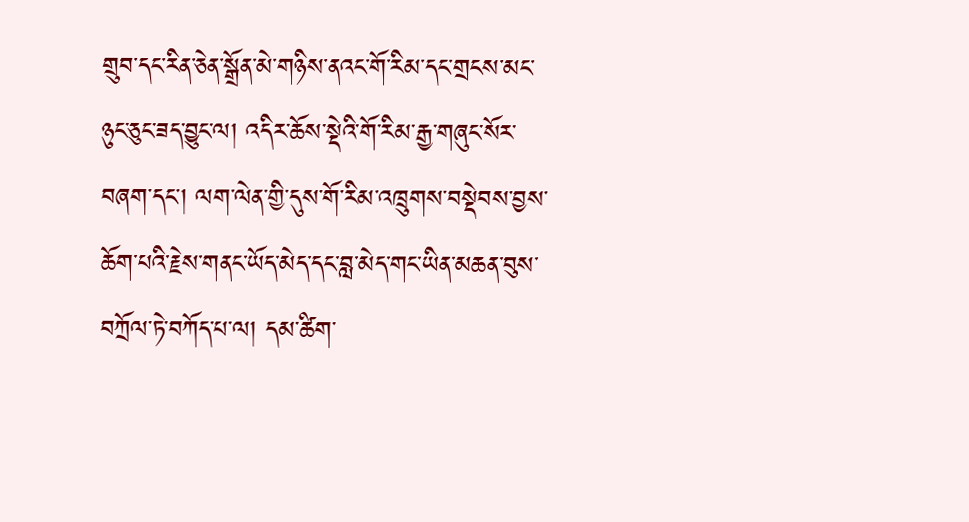གྲུབ་དང་རིན་ཅེན་སྒྲོན་མེ་གཉིས་ནའང་གོ་རིམ་དང་གྲངས་མང་ཉུང་ཅུང་ཟད་བྱུང་ལ། འདིར་ཆོས་སྡེའི་གོ་རིམ་རྒྱ་གཞུང་སོར་བཞག་དང་། ལག་ལེན་གྱི་དུས་གོ་རིམ་འཁྲུགས་བསྡེབས་བྱས་ཆོག་པའི་རྗེས་གནང་ཡོད་མེད་དང་བླ་མེད་གང་ཡིན་མཆན་བུས་བཀྲོལ་ཏེ་བཀོད་པ་ལ། དམ་ཚིག་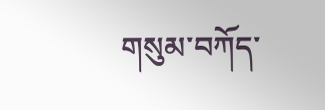གསུམ་བཀོད་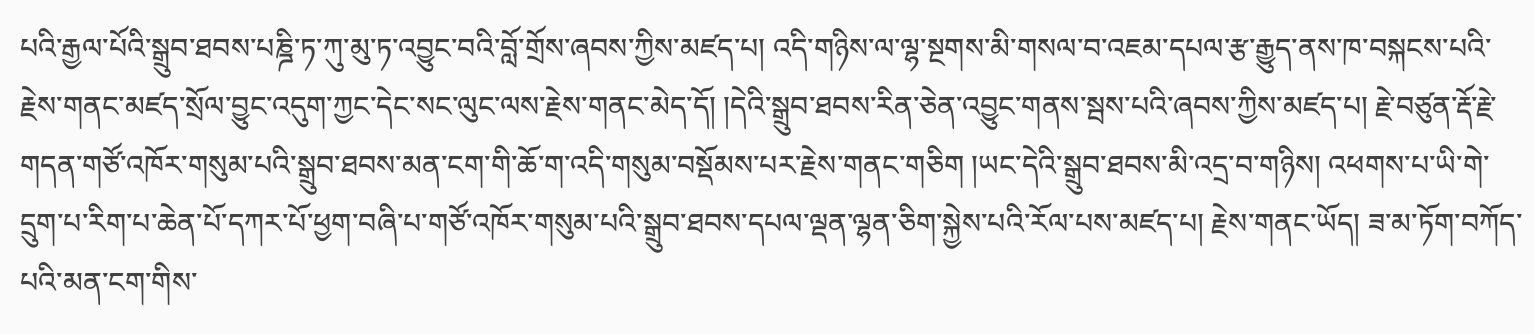པའི་རྒྱལ་པོའི་སྒྲུབ་ཐབས་པཎྜི་ཏ་ཀུ་མུ་ཏ་འབྱུང་བའི་བློ་གྲོས་ཞབས་ཀྱིས་མཛད་པ། འདི་གཉིས་ལ་ལྷ་སྔགས་མི་གསལ་བ་འཇམ་དཔལ་རྩ་རྒྱུད་ནས་ཁ་བསྐངས་པའི་རྗེས་གནང་མཛད་སྲོལ་བྱུང་འདུག་ཀྱང་དེང་སང་ལུང་ལས་རྗེས་གནང་མེད་དོ། །དེའི་སྒྲུབ་ཐབས་རིན་ཅེན་འབྱུང་གནས་སྦས་པའི་ཞབས་ཀྱིས་མཛད་པ། རྗེ་བཙུན་རྡོ་རྗེ་གདན་གཙོ་འཁོར་གསུམ་པའི་སྒྲུབ་ཐབས་མན་ངག་གི་ཆོ་ག་འདི་གསུམ་བསྡོམས་པར་རྗེས་གནང་གཅིག །ཡང་དེའི་སྒྲུབ་ཐབས་མི་འདྲ་བ་གཉིས། འཕགས་པ་ཡི་གེ་དྲུག་པ་རིག་པ་ཆེན་པོ་དཀར་པོ་ཕྱག་བཞི་པ་གཙོ་འཁོར་གསུམ་པའི་སྒྲུབ་ཐབས་དཔལ་ལྡན་ལྷན་ཅིག་སྐྱེས་པའི་རོལ་པས་མཛད་པ། རྗེས་གནང་ཡོད། ཟ་མ་ཏོག་བཀོད་པའི་མན་ངག་གིས་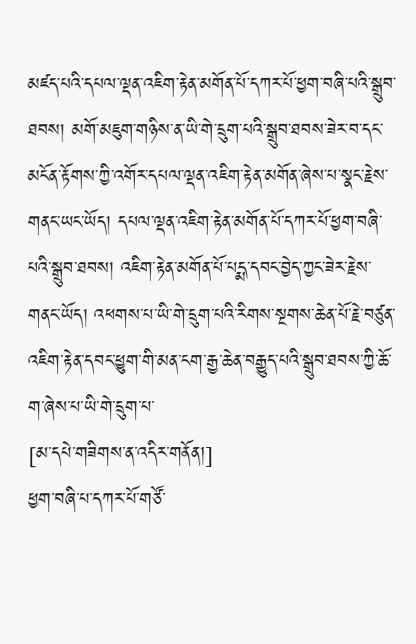མཛད་པའི་དཔལ་ལྡན་འཇིག་རྟེན་མགོན་པོ་དཀར་པོ་ཕྱག་བཞི་པའི་སྒྲུབ་ཐབས། མགོ་མཇུག་གཉིས་ན་ཡི་གེ་དྲུག་པའི་སྒྲུབ་ཐབས་ཟེར་བ་དང་མངོན་རྟོགས་ཀྱི་འགོར་དཔལ་ལྡན་འཇིག་རྟེན་མགོན་ཞེས་པ་སྣང་རྗེས་གནང་ཡང་ཡོད། དཔལ་ལྡན་འཇིག་རྟེན་མགོན་པོ་དཀར་པོ་ཕྱག་བཞི་པའི་སྒྲུབ་ཐབས། འཇིག་རྟེན་མགོན་པོ་པདྨ་དབང་བྱེད་ཀྱང་ཟེར་རྗེས་གནང་ཡོད། འཕགས་པ་ཡི་གེ་དྲུག་པའི་རིགས་སྔགས་ཆེན་པོ་རྗེ་བཙུན་འཇིག་རྟེན་དབང་ཕྱུག་གི་མན་ངག་རྒྱ་ཆེན་བརྒྱུད་པའི་སྒྲུབ་ཐབས་ཀྱི་ཆོ་ག་ཞེས་པ་ཡི་གེ་དྲུག་པ་
[མ་དཔེ་གཟིགས་ན་འདིར་གནོན།]
ཕྱག་བཞི་པ་དཀར་པོ་གཙོ་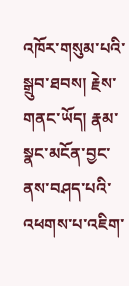འཁོར་གསུམ་པའི་སྒྲུབ་ཐབས། རྗེས་གནང་ཡོད། རྣམ་སྣང་མངོན་བྱང་ནས་བཤད་པའི་འཕགས་པ་འཇིག་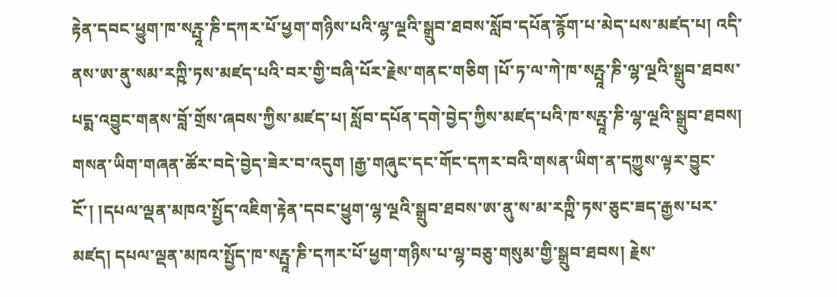རྟེན་དབང་ཕྱུག་ཁ་སཪྤཱ་ཎི་དཀར་པོ་ཕྱག་གཉིས་པའི་ལྷ་ལྔའི་སྒྲུབ་ཐབས་སློབ་དཔོན་རྙོག་པ་མེད་པས་མཛད་པ། འདི་ནས་ཨ་ནུ་སམ་རཀྵི་ཏས་མཛད་པའི་བར་གྱི་བཞི་པོར་རྗེས་གནང་གཅིག །པོ་ཏ་ལ་ཀེ་ཁ་སཪྤཱ་ཎི་ལྷ་ལྔའི་སྒྲུབ་ཐབས་པདྨ་འབྱུང་གནས་བློ་གྲོས་ཞབས་ཀྱིས་མཛད་པ། སློབ་དཔོན་དགེ་བྱེད་ཀྱིས་མཛད་པའི་ཁ་སཪྤཱ་ཎི་ལྷ་ལྔའི་སྒྲུབ་ཐབས། གསན་ཡིག་གཞན་ཚོར་བདེ་བྱེད་ཟེར་བ་འདུག །རྒྱ་གཞུང་དང་གོང་དཀར་བའི་གསན་ཡིག་ན་དཀྱུས་ལྟར་བྱུང་ངོ་། །དཔལ་ལྡན་མཁའ་སྤྱོད་འཇིག་རྟེན་དབང་ཕྱུག་ལྷ་ལྔའི་སྒྲུབ་ཐབས་ཨ་ནུ་ས་མ་རཀྵི་ཏས་ཅུང་ཟད་རྒྱས་པར་མཛད། དཔལ་ལྡན་མཁའ་སྤྱོད་ཁ་སཪྤཱ་ཎི་དཀར་པོ་ཕྱག་གཉིས་པ་ལྷ་བཅུ་གསུམ་གྱི་སྒྲུབ་ཐབས། རྗེས་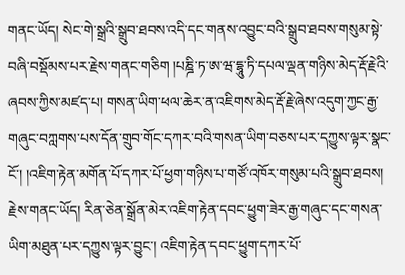གནང་ཡོད། སེང་གེ་སྒྲའི་སྒྲུབ་ཐབས་འདི་དང་གནས་འབྱུང་བའི་སྒྲུབ་ཐབས་གསུམ་སྟེ་བཞི་བསྡོམས་པར་རྗེས་གནང་གཅིག །པཎྜི་ཏ་ཨ་ཝ་དྷཱུ་ཏི་དཔལ་ལྡན་གཉིས་མེད་རྡོ་རྗེའི་ཞབས་ཀྱིས་མཛད་པ། གསན་ཡིག་ཕལ་ཆེར་ན་འཇིགས་མེད་རྡོ་རྗེ་ཞེས་འདུག་ཀྱང་རྒྱ་གཞུང་བཀླགས་པས་དོན་གྲུབ་གོང་དཀར་བའི་གསན་ཡིག་བཅས་པར་དཀྱུས་ལྟར་སྣང་ངོ་། །འཇིག་རྟེན་མགོན་པོ་དཀར་པོ་ཕྱག་གཉིས་པ་གཙོ་འཁོར་གསུམ་པའི་སྒྲུབ་ཐབས། རྗེས་གནང་ཡོད། རིན་ཅེན་སྒྲོན་མེར་འཇིག་རྟེན་དབང་ཕྱུག་ཟེར་རྒྱ་གཞུང་དང་གསན་ཡིག་མཐུན་པར་དཀྱུས་ལྟར་བྱུང་། འཇིག་རྟེན་དབང་ཕྱུག་དཀར་པོ་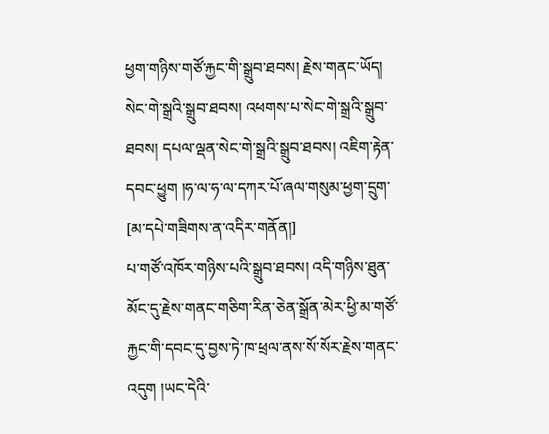ཕྱག་གཉིས་གཙོ་རྐྱང་གི་སྒྲུབ་ཐབས། རྗེས་གནང་ཡོད། སེང་གེ་སྒྲའི་སྒྲུབ་ཐབས། འཕགས་པ་སེང་གེ་སྒྲའི་སྒྲུབ་ཐབས། དཔལ་ལྡན་སེང་གེ་སྒྲའི་སྒྲུབ་ཐབས། འཇིག་རྟེན་དབང་ཕྱུག །ཧ་ལ་ཧ་ལ་དཀར་པོ་ཞལ་གསུམ་ཕྱག་དྲུག་
[མ་དཔེ་གཟིགས་ན་འདིར་གནོན།]
པ་གཙོ་འཁོར་གཉིས་པའི་སྒྲུབ་ཐབས། འདི་གཉིས་ཐུན་མོང་དུ་རྗེས་གནང་གཅིག་རིན་ཅེན་སྒྲོན་མེར་ཕྱི་མ་གཙོ་རྐྱང་གི་དབང་དུ་བྱས་ཏེ་ཁ་ཕྲལ་ནས་སོ་སོར་རྗེས་གནང་འདུག །ཡང་དེའི་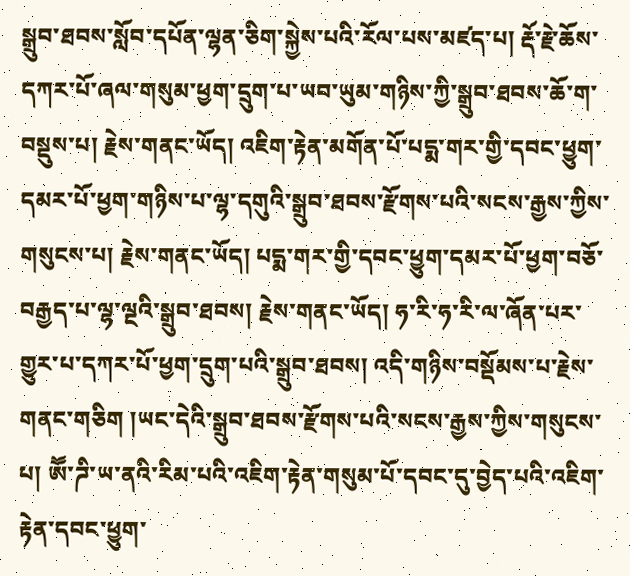སྒྲུབ་ཐབས་སློབ་དཔོན་ལྷན་ཅིག་སྐྱེས་པའི་རོལ་པས་མཛད་པ། རྡོ་རྗེ་ཆོས་དཀར་པོ་ཞལ་གསུམ་ཕྱག་དྲུག་པ་ཡབ་ཡུམ་གཉིས་ཀྱི་སྒྲུབ་ཐབས་ཆོ་ག་བསྡུས་པ། རྗེས་གནང་ཡོད། འཇིག་རྟེན་མགོན་པོ་པདྨ་གར་གྱི་དབང་ཕྱུག་དམར་པོ་ཕྱག་གཉིས་པ་ལྷ་དགུའི་སྒྲུབ་ཐབས་རྫོགས་པའི་སངས་རྒྱས་ཀྱིས་གསུངས་པ། རྗེས་གནང་ཡོད། པདྨ་གར་གྱི་དབང་ཕྱུག་དམར་པོ་ཕྱག་བཅོ་བརྒྱད་པ་ལྷ་ལྔའི་སྒྲུབ་ཐབས། རྗེས་གནང་ཡོད། ཧ་རི་ཧ་རི་ལ་ཞོན་པར་གྱུར་པ་དཀར་པོ་ཕྱག་དྲུག་པའི་སྒྲུབ་ཐབས། འདི་གཉིས་བསྡོམས་པ་རྗེས་གནང་གཅིག །ཡང་དེའི་སྒྲུབ་ཐབས་རྫོགས་པའི་སངས་རྒྱས་ཀྱིས་གསུངས་པ། ཨཽ་ཌི་ཡ་ནའི་རིམ་པའི་འཇིག་རྟེན་གསུམ་པོ་དབང་དུ་བྱེད་པའི་འཇིག་རྟེན་དབང་ཕྱུག་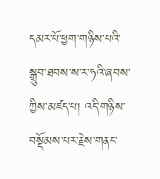དམར་པོ་ཕྱག་གཉིས་པའི་སྒྲུབ་ཐབས་ས་ར་ཧའི་ཞབས་ཀྱིས་མཛད་པ། འདི་གཉིས་བསྡོམས་པར་རྗེས་གནང་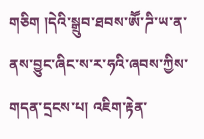གཅིག །དེའི་སྒྲུབ་ཐབས་ཨཽ་ཌི་ཡ་ན་ནས་བྱུང་ཞིང་ས་ར་ཧའི་ཞབས་ཀྱིས་གདན་དྲངས་པ། འཇིག་རྟེན་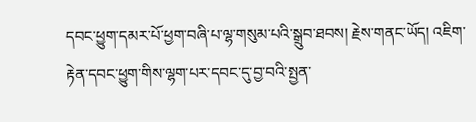དབང་ཕྱུག་དམར་པོ་ཕྱག་བཞི་པ་ལྷ་གསུམ་པའི་སྒྲུབ་ཐབས། རྗེས་གནང་ཡོད། འཇིག་རྟེན་དབང་ཕྱུག་གིས་ལྷག་པར་དབང་དུ་བྱ་བའི་སྤྱན་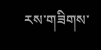རས་གཟིགས་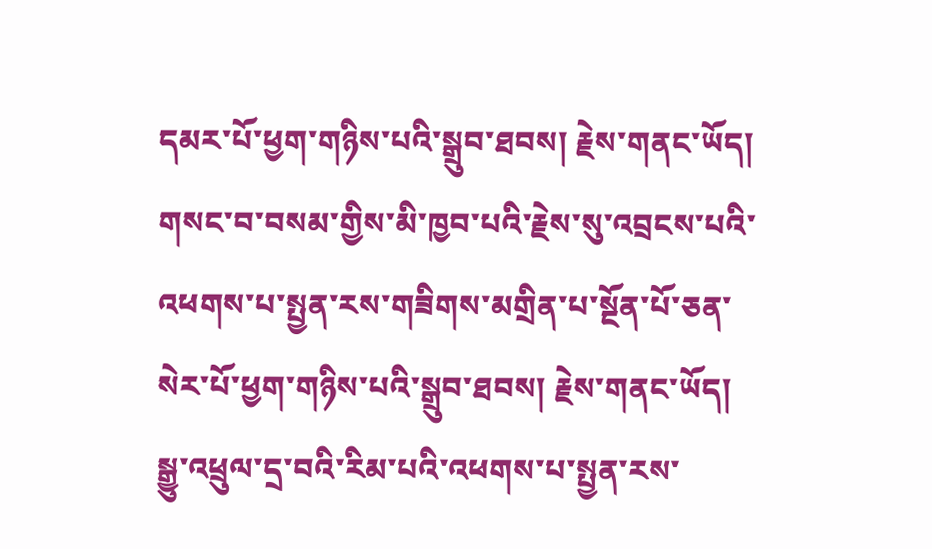དམར་པོ་ཕྱག་གཉིས་པའི་སྒྲུབ་ཐབས། རྗེས་གནང་ཡོད། གསང་བ་བསམ་གྱིས་མི་ཁྱབ་པའི་རྗེས་སུ་འབྲངས་པའི་འཕགས་པ་སྤྱན་རས་གཟིགས་མགྲིན་པ་སྔོན་པོ་ཅན་སེར་པོ་ཕྱག་གཉིས་པའི་སྒྲུབ་ཐབས། རྗེས་གནང་ཡོད། སྒྱུ་འཕྲུལ་དྲ་བའི་རིམ་པའི་འཕགས་པ་སྤྱན་རས་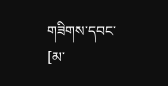གཟིགས་དབང་
[མ་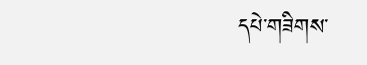དཔེ་གཟིགས་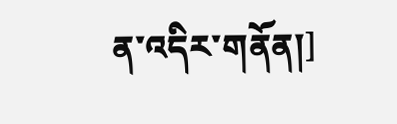ན་འདིར་གནོན།]